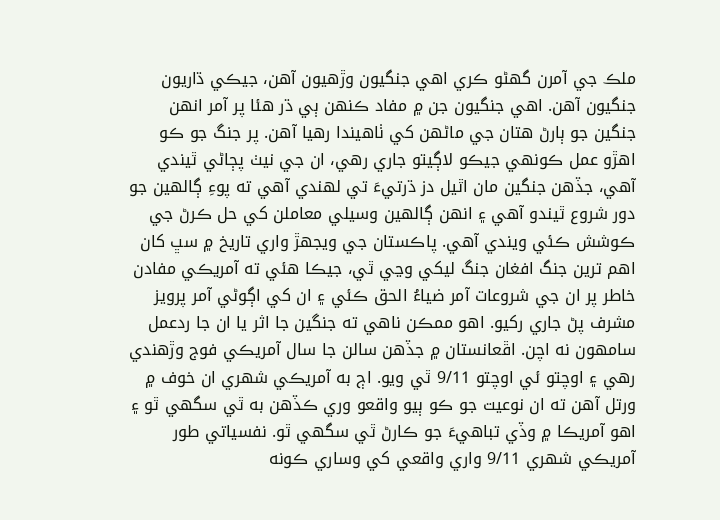ملڪ جي آمرن گهڻو ڪري اهي جنگيون وڙهيون آهن، جيڪي ڌاريون جنگيون آهن. اهي جنگيون جن ۾ مفاد ڪنهن ٻي ڌر هئا پر آمر انهن جنگين جو ٻارڻ هتان جي ماڻهن کي ٺاهيندا رهيا آهن. پر جنگ جو ڪو اهڙو عمل ڪونهي جيڪو لاڳيتو جاري رهي، ان جي نيٺ پڄاڻي ٿيندي آهي، جڏهن جنگين مان اٿيل دز ڌرتيءَ تي لهندي آهي ته پوءِ ڳالهين جو دور شروع ٿيندو آهي ۽ انهن ڳالهين وسيلي معاملن کي حل ڪرڻ جي ڪوشش ڪئي ويندي آهي. پاڪستان جي ويجهڙ واري تاريخ ۾ سڀ کان اهم ترين جنگ افغان جنگ ليکي وڃي ٿي، جيڪا هئي ته آمريڪي مفادن خاطر پر ان جي شروعات آمر ضياءُ الحق ڪئي ۽ ان کي اڳوڻي آمر پرويز مشرف پڻ جاري رکيو. اهو ممڪن ناهي ته جنگين جا اثر يا ان جا ردعمل سامهون نه اچن. اڦعانستان ۾ جڏهن سالن جا سال آمريڪي فوج وڙهندي رهي ۽ اوچتو ئي اوچتو 9/11 ٿي ويو. اڄ به آمريڪي شهري ان خوف ۾ ورتل آهن ته ان نوعيت جو ڪو ٻيو واقعو وري ڪڏهن به ٿي سگهي ٿو ۽ اهو آمريڪا ۾ وڏي تباهيءَ جو ڪارڻ ٿي سگهي ٿو. نفسياتي طور آمريڪي شهري 9/11 واري واقعي کي وساري ڪونه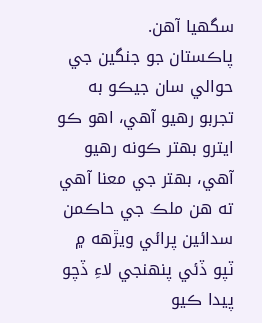سگهيا آهن.
پاڪستان جو جنگين جي حوالي سان جيڪو به تجربو رهيو آهي، اهو ڪو ايترو بهتر ڪونه رهيو آهي، بهتر جي معنا آهي ته هن ملڪ جي حاڪمن سدائين پرائي ويڙهه ۾ ٽپو ڏئي پنهنجي لاءِ ڏچو پيدا ڪيو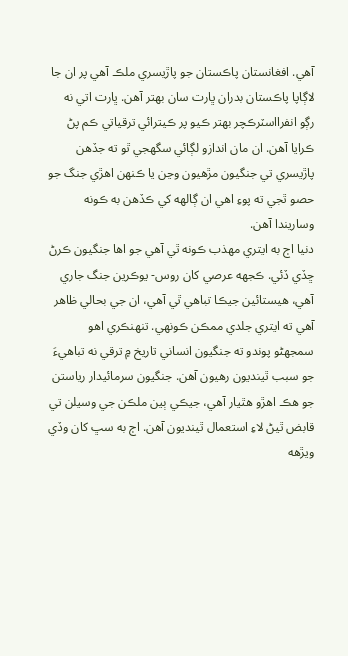آهي. افغانستان پاڪستان جو پاڙيسري ملڪ آهي پر ان جا لاڳاپا پاڪستان بدران ڀارت سان بهتر آهن. ڀارت اتي نه رڳو انفرااسٽرڪچر بهتر ڪيو پر ڪيترائي ترقياتي ڪم پڻ ڪرايا آهن. ان مان اندازو لڳائي سگهجي ٿو ته جڏهن پاڙيسري تي جنگيون مڙهيون وڃن يا ڪنهن اهڙي جنگ جو حصو ٿجي ته پوءِ اهي ان ڳالهه کي ڪڏهن به ڪونه وساريندا آهن.
دنيا اڄ به ايتري مهذب ڪونه ٿي آهي جو اها جنگيون ڪرڻ ڇڏي ڏئي. ڪجهه عرصي کان روس- يوڪرين جنگ جاري آهي، هيستائين جيڪا تباهي ٿي آهي، ان جي بحالي ظاهر آهي ته ايتري جلدي ممڪن ڪونهي. تنهنڪري اهو سمجهڻو پوندو ته جنگيون انساني تاريخ ۾ ترقي نه تباهيءَ جو سبب ٿينديون رهيون آهن. جنگيون سرمائيدار رياستن جو هڪ اهڙو هٿيار آهي، جيڪي ٻين ملڪن جي وسيلن تي قابض ٿيڻ لاءِ استعمال ٿينديون آهن. اڄ به سڀ کان وڏي ويڙهه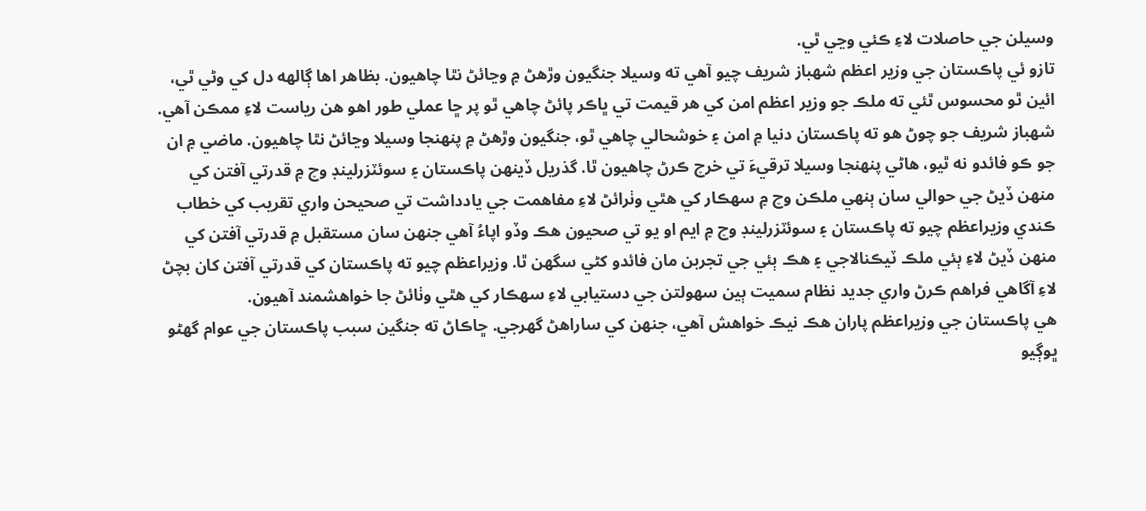وسيلن جي حاصلات لاءِ ڪئي وڃي ٿي.
تازو ئي پاڪستان جي وزير اعظم شهباز شريف چيو آهي ته وسيلا جنگيون وڙهڻ ۾ وڃائڻ نٿا چاهيون. بظاهر اها ڳالهه دل کي وڻي ٿي، ائين ٿو محسوس ٿئي ته ملڪ جو وزير اعظم امن کي هر قيمت تي ڀاڪر پائڻ چاهي ٿو پر ڇا عملي طور اهو هن رياست لاءِ ممڪن آهي. شهباز شريف جو چوڻ هو ته پاڪستان دنيا ۾ امن ۽ خوشحالي چاهي ٿو، جنگيون وڙهڻ ۾ پنهنجا وسيلا وڃائڻ نٿا چاهيون. ماضي ۾ ان جو ڪو فائدو نه ٿيو، هاڻي پنهنجا وسيلا ترقيءَ تي خرچ ڪرڻ چاهيون ٿا. گذريل ڏينهن پاڪستان ۽ سوئٽزرلينڊ وچ ۾ قدرتي آفتن کي منهن ڏيڻ جي حوالي سان ٻنهي ملڪن وچ ۾ سهڪار کي هٿي وٺرائڻ لاءِ مفاهمت جي يادداشت تي صحيحن واري تقريب کي خطاب ڪندي وزيراعظم چيو ته پاڪستان ۽ سوئٽزرلينڊ وچ ۾ ايم او يو تي صحيون هڪ وڏو اپاءُ آهي جنهن سان مستقبل ۾ قدرتي آفتن کي منهن ڏيڻ لاءِ ٻئي ملڪ ٽيڪنالاجي ۽ هڪ ٻئي جي تجربن مان فائدو کڻي سگهن ٿا. وزيراعظم چيو ته پاڪستان کي قدرتي آفتن کان بچڻ لاءِ آگاهي فراهم ڪرڻ واري جديد نظام سميت ٻين سهولتن جي دستيابي لاءِ سهڪار کي هٿي وٺائڻ جا خواهشمند آهيون.
هي پاڪستان جي وزيراعظم پاران هڪ نيڪ خواهش آهي، جنهن کي ساراهڻ گهرجي. ڇاڪاڻ ته جنگين سبب پاڪستان جي عوام گهڻو ڀوڳيو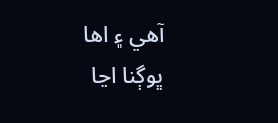آهي ۽ اها ڀوڳنا اڃا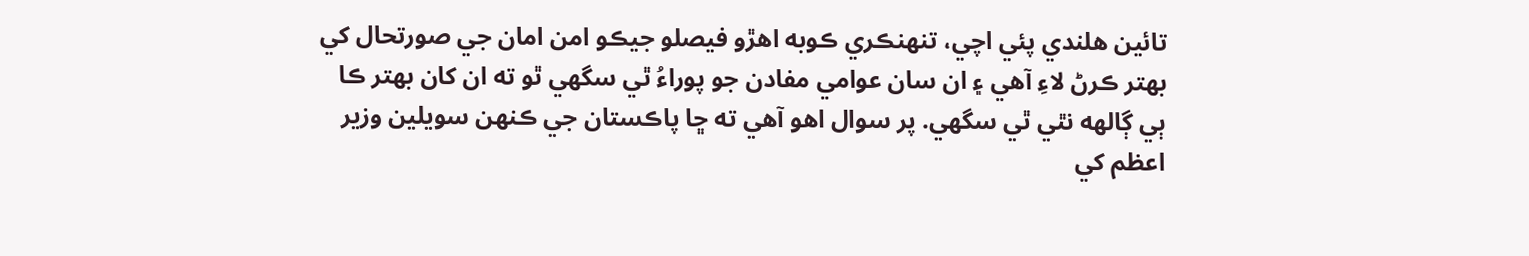تائين هلندي پئي اچي، تنهنڪري ڪوبه اهڙو فيصلو جيڪو امن امان جي صورتحال کي بهتر ڪرڻ لاءِ آهي ۽ ان سان عوامي مفادن جو پوراءُ ٿي سگهي ٿو ته ان کان بهتر ڪا ٻي ڳالهه نٿي ٿي سگهي. پر سوال اهو آهي ته ڇا پاڪستان جي ڪنهن سويلين وزير اعظم کي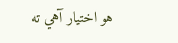هو اختيار آهي ته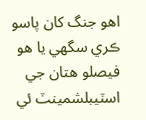اهو جنگ کان پاسو ڪري سگهي يا هو فيصلو هتان جي اسٽيبلشمينٽ ئي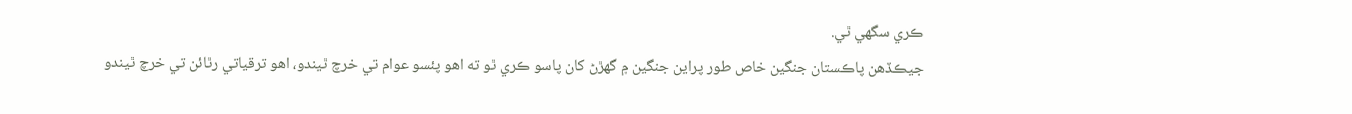ڪري سگهي ٿي.
جيڪڏهن پاڪستان جنگين خاص طور پراين جنگين ۾ گهڙڻ کان پاسو ڪري ٿو ته اهو پئسو عوام تي خرچ ٿيندو، اهو ترقياتي رٿائن تي خرچ ٿيندو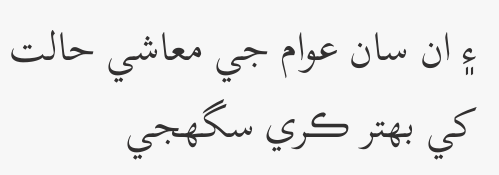۽ ان سان عوام جي معاشي حالت کي بهتر ڪري سگهجي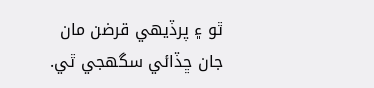ٿو ۽ پرڏيهي قرضن مان جان ڇڏائي سگهجي ٿي.